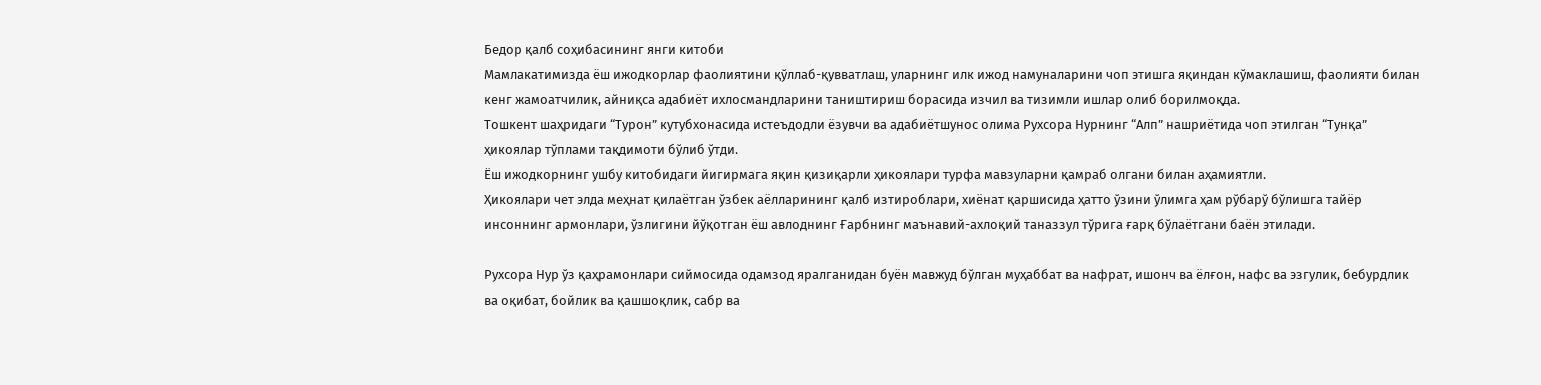Бедор қалб соҳибасининг янги китоби
Мамлакатимизда ёш ижодкорлар фаолиятини қўллаб-қувватлаш, уларнинг илк ижод намуналарини чоп этишга яқиндан кўмаклашиш, фаолияти билан кенг жамоатчилик, айниқса адабиёт ихлосмандларини таништириш борасида изчил ва тизимли ишлар олиб борилмоқда.
Тошкент шаҳридаги “Турон” кутубхонасида истеъдодли ёзувчи ва адабиётшунос олима Рухсора Нурнинг “Алп” нашриётида чоп этилган “Тунқа” ҳикоялар тўплами тақдимоти бўлиб ўтди.
Ёш ижодкорнинг ушбу китобидаги йигирмага яқин қизиқарли ҳикоялари турфа мавзуларни қамраб олгани билан аҳамиятли.
Ҳикоялари чет элда меҳнат қилаётган ўзбек аёлларининг қалб изтироблари, хиёнат қаршисида ҳатто ўзини ўлимга ҳам рўбарў бўлишга тайёр инсоннинг армонлари, ўзлигини йўқотган ёш авлоднинг Ғарбнинг маънавий-ахлоқий таназзул тўрига ғарқ бўлаётгани баён этилади.

Рухсора Нур ўз қаҳрамонлари сиймосида одамзод яралганидан буён мавжуд бўлган муҳаббат ва нафрат, ишонч ва ёлғон, нафс ва эзгулик, бебурдлик ва оқибат, бойлик ва қашшоқлик, сабр ва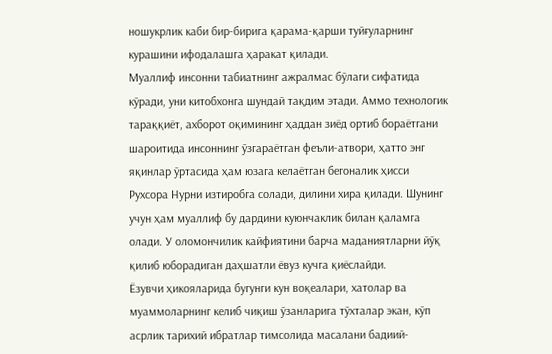ношукрлик каби бир-бирига қарама-қарши туйғуларнинг курашини ифодалашга ҳаракат қилади.
Муаллиф инсонни табиатнинг ажралмас бўлаги сифатида кўради, уни китобхонга шундай тақдим этади. Аммо технологик тараққиёт, ахборот оқимининг ҳаддан зиёд ортиб бораётгани шароитида инсоннинг ўзгараётган феъли-атвори, ҳатто энг яқинлар ўртасида ҳам юзага келаётган бегоналик ҳисси Рухсора Нурни изтиробга солади, дилини хира қилади. Шунинг учун ҳам муаллиф бу дардини куюнчаклик билан қаламга олади. У оломончилик кайфиятини барча маданиятларни йўқ қилиб юборадиган даҳшатли ёвуз кучга қиёслайди.
Ёзувчи ҳикояларида бугунги кун воқеалари, хатолар ва муаммоларнинг келиб чиқиш ўзанларига тўхталар экан, кўп асрлик тарихий ибратлар тимсолида масалани бадиий-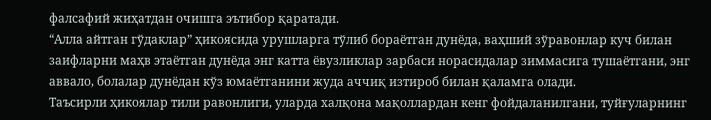фалсафий жиҳатдан очишга эътибор қаратади.
“Алла айтган гўдаклар” ҳикоясида урушларга тўлиб бораётган дунёда, ваҳший зўравонлар куч билан заифларни маҳв этаётган дунёда энг катта ёвузликлар зарбаси норасидалар зиммасига тушаётгани, энг аввало, болалар дунёдан кўз юмаётганини жуда аччиқ изтироб билан қаламга олади.
Таъсирли ҳикоялар тили равонлиги, уларда халқона мақоллардан кенг фойдаланилгани, туйғуларнинг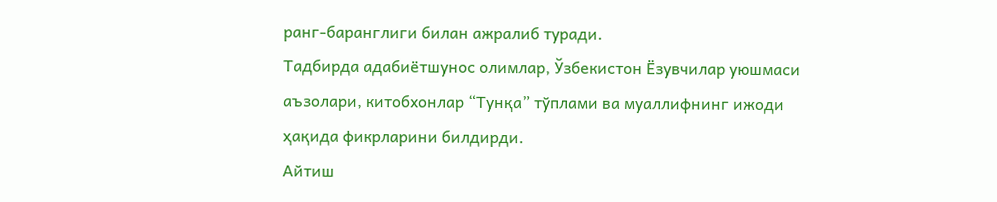ранг-баранглиги билан ажралиб туради.
Тадбирда адабиётшунос олимлар, Ўзбекистон Ёзувчилар уюшмаси аъзолари, китобхонлар “Тунқа” тўплами ва муаллифнинг ижоди ҳақида фикрларини билдирди.
Айтиш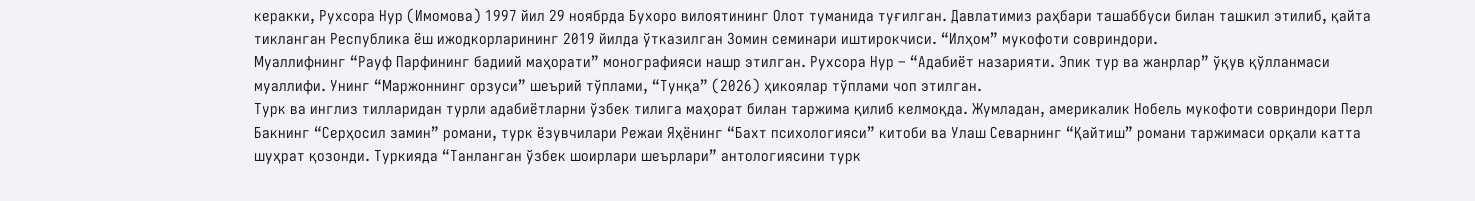керакки, Рухсора Нур (Имомова) 1997 йил 29 ноябрда Бухоро вилоятининг Олот туманида туғилган. Давлатимиз раҳбари ташаббуси билан ташкил этилиб, қайта тикланган Республика ёш ижодкорларининг 2019 йилда ўтказилган Зомин семинари иштирокчиси. “Илҳом” мукофоти совриндори.
Муаллифнинг “Рауф Парфининг бадиий маҳорати” монографияси нашр этилган. Рухсора Нур – “Адабиёт назарияти. Эпик тур ва жанрлар” ўқув қўлланмаси муаллифи. Унинг “Маржоннинг орзуси” шеърий тўплами, “Тунқа” (2026) ҳикоялар тўплами чоп этилган.
Турк ва инглиз тилларидан турли адабиётларни ўзбек тилига маҳорат билан таржима қилиб келмоқда. Жумладан, америкалик Нобель мукофоти совриндори Перл Бакнинг “Серҳосил замин” романи, турк ёзувчилари Режаи Яҳёнинг “Бахт психологияси” китоби ва Улаш Севарнинг “Қайтиш” романи таржимаси орқали катта шуҳрат қозонди. Туркияда “Танланган ўзбек шоирлари шеърлари” антологиясини турк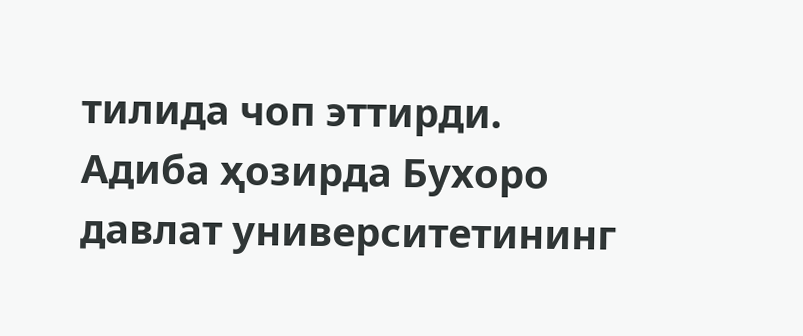тилида чоп эттирди.
Адиба ҳозирда Бухоро давлат университетининг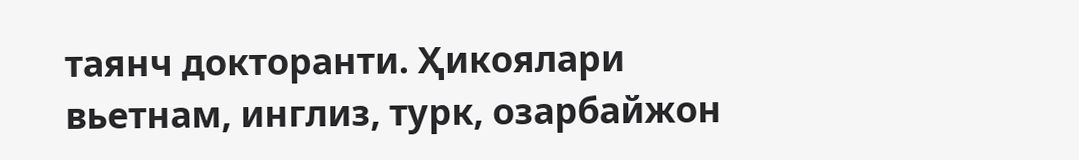таянч докторанти. Ҳикоялари вьетнам, инглиз, турк, озарбайжон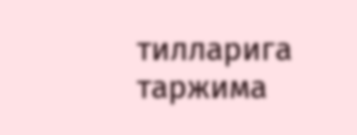тилларига таржима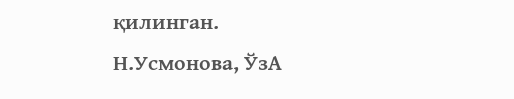қилинган.
Н.Усмонова, ЎзА